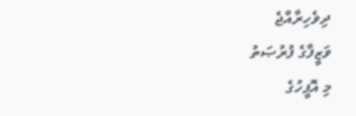ދިވެހިރާއްޖެ
ވަޒީފާގެ ފުރުޞަތު
މި އޮފީހުގެ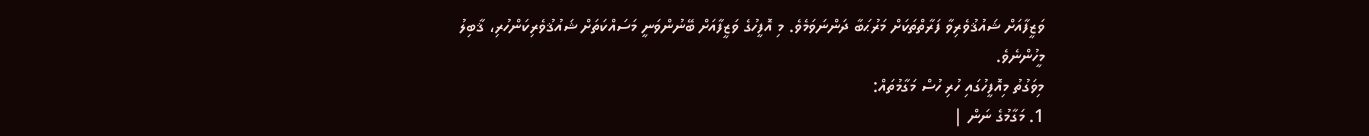ވަޒީފާއަށް ޝައުޤުވެރިވާ ފަރާތްތަކަށް މަރުޙަބާ ދަންނަވަމެވެ. މި އޮފީހުގެ ވަޒީފާއަށް ބޭނުންވަނީ މަސައްކަތަށް ޝައުޤުވެރިކަންހުރި، ޤާބިލު މީހުންނެވެ.
މިވަގުތު މިއޮފީހުގައި ހުރި ހުސް މަގާމުތައް:
1. މަގާމުގެ ނަން |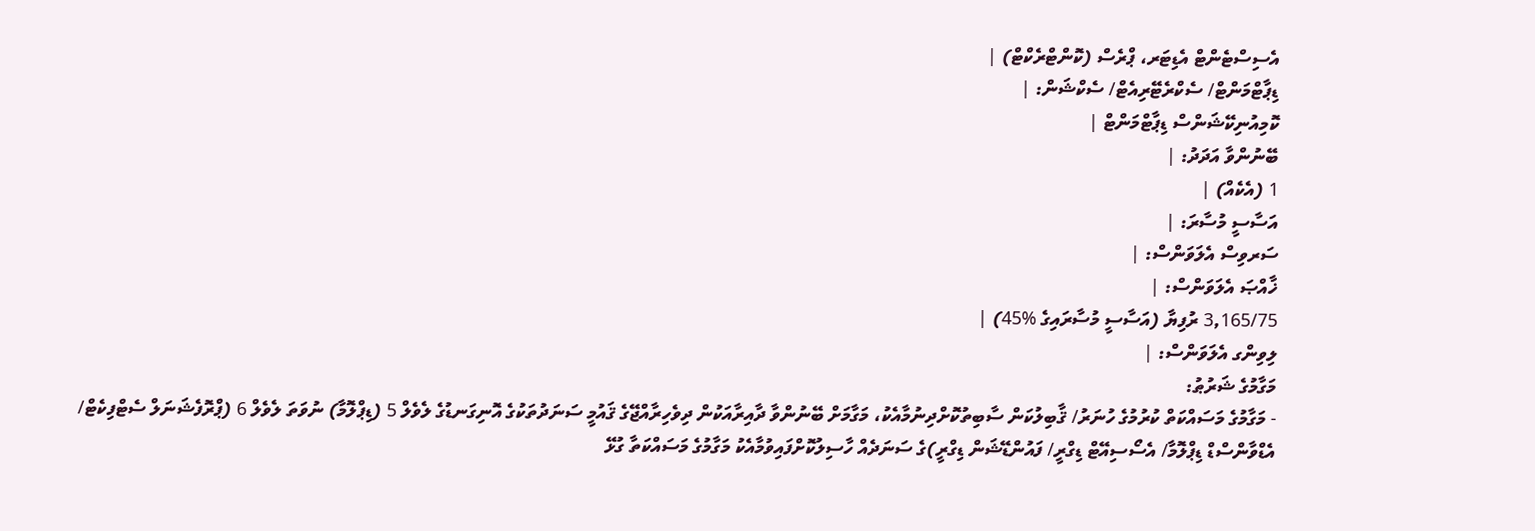އެސިސްޓެންޓް އެޑިޓަރ، ޕްރެސް (ކޮންޓްރެކްޓް) |
ޑިޕާޓްމަންޓް/ ސެކްރެޓޭރިއެޓް/ ސެކްޝަން: |
ކޮމިއުނިކޭޝަންސް ޑިޕާޓްމަންޓް |
ބޭނުންވާ އަދަދު: |
1 (އެކެއް) |
އަސާސީ މުސާރަ: |
ސަރވިސް އެލަވަންސް: |
ޚާއްޞަ އެލަވަންސް: |
3,165/75 ރުފިޔާ (އަސާސީ މުސާރައިގެ %45) |
ލިވިންގ އެލަވަންސް: |
މަގާމުގެ ޝަރުޠު:
- މަގާމުގެ މަސައްކަތް ކުރުމުގެ ހުނަރު/ ޤާބިލުކަން ސާބިތުކޮށްދިނުމާއެކު، މަގާމަށް ބޭނުންވާ ދާއިރާއަކުން ދިވެހިރާއްޖޭގެ ޤައުމީ ސަނަދުތަކުގެ އޮނިގަނޑުގެ ލެވެލް 5 (ޑިޕްލޮމާ) ނުވަތަ ލެވެލް 6 (ޕްރޮފެޝަނަލް ސެޓްފިކެޓް/ އެޑްވާންސްޑް ޑިޕްލޮމާ/ އެސޯސިއޭޓް ޑިގްރީ/ ފައުންޑޭޝަން ޑިގްރީ)ގެ ސަނަދެއް ހާސިލުކޮށްފައިވުމާއެކު މަގާމުގެ މަސައްކަތާ ގުޅޭ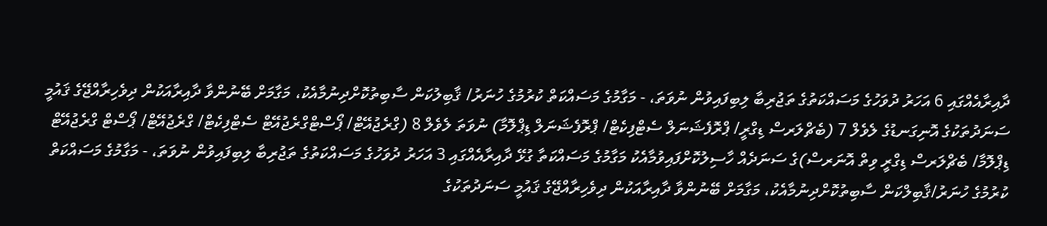ދާއިރާއެއްގައި 6 އަހަރު ދުވަހުގެ މަސައްކަތުގެ ތަޖުރިބާ ލިބިފައިވުން ނުވަތަ، - މަގާމުގެ މަސައްކަތް ކުރުމުގެ ހުނަރު/ ޤާބިލުކަން ސާބިތުކޮށްދިނުމާއެކު، މަގާމަށް ބޭނުންވާ ދާއިރާއަކުން ދިވެހިރާއްޖޭގެ ޤައުމީ ސަނަދުތަކުގެ އޮނިގަނޑުގެ ލެވެލް 7 (ބެޗްލަރސް ޑިގްރީ/ ޕްރޮފެޝަނަލް ސެޓްފިކެޓް/ ޕްރޮފެޝަނަލް ޑިޕްލޮމާ) ނުވަތަ ލެވެލް 8 (ގްރެޖުއޭޓް/ ޕޯސްޓްގްރެޖުއޭޓް ސެޓްފިކެޓް/ ގްރެޖުއޭޓް/ ޕޯސްޓް ގްރެޖުއޭޓް ޑިޕްލޮމާ/ ބެޗްލަރސް ޑިގްރީ ވިތް އޮނަރސް)ގެ ސަނަދެއް ހާސިލުކޮށްފައިވުމާއެކު މަގާމުގެ މަސައްކަތާ ގުޅޭ ދާއިރާއެއްގައި 3 އަހަރު ދުވަހުގެ މަސައްކަތުގެ ތަޖުރިބާ ލިބިފައިވުން ނުވަތަ، - މަގާމުގެ މަސައްކަތް ކުރުމުގެ ހުނަރު/ޤާބިލްކަން ސާބިތުކޮށްދިނުމާއެކު، މަގާމަށް ބޭނުންވާ ދާއިރާއަކުން ދިވެހިރާއްޖޭގެ ޤައުމީ ސަނަދުތަކުގެ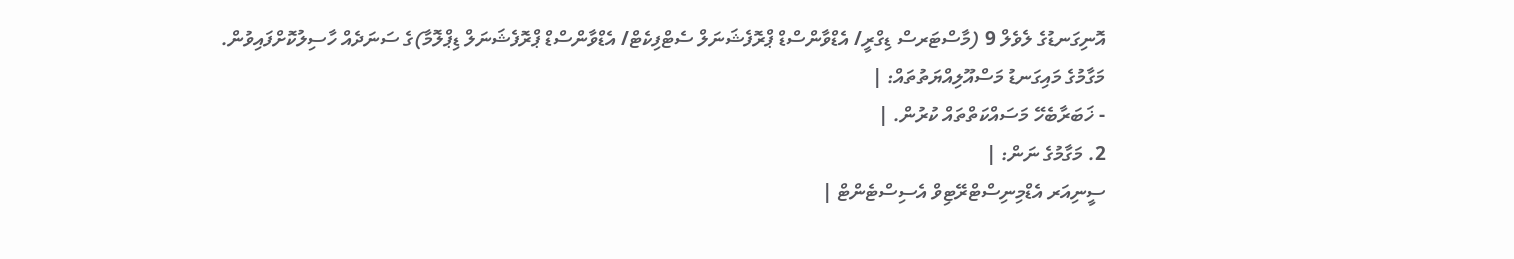އޮނިގަނޑުގެ ލެވެލް 9 (މާސްޓަރސް ޑިގްރީ/ އެޑްވާންސްޑް ޕްރޮފެޝަނަލް ސެޓްފިކެޓް/ އެޑްވާންސްޑް ޕްރޮފެޝަނަލް ޑިޕްލޮމާ)ގެ ސަނަދެއް ހާސިލުކޮށްފައިވުން.
މަގާމުގެ މައިގަނޑު މަސްއޫލިއްޔަތުތައް: |
- ޚަބަރާބެހޭ މަސައްކަތްތައް ކުރުން. |
2. މަގާމުގެ ނަން: |
ސީނިއަރ އެޑްމިނިސްޓްރޭޓިވް އެސިސްޓެންޓް |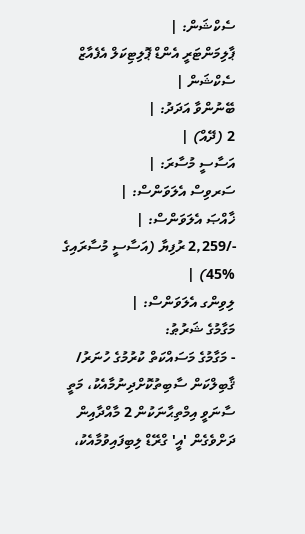ސެކްޝަން: |
ޕާލިމަންޓަރީ އެންޑް ޕޮލިޓިކަލް އެފެއާޒް ސެކްޝަން |
ބޭނުންވާ އަދަދު: |
2 (ދޭއް) |
އަސާސީ މުސާރަ: |
ސަރވިސް އެލަވަންސް: |
ޚާއްޞަ އެލަވަންސް: |
-/2,259 ރުފިޔާ (އަސާސީ މުސާރައިގެ %45) |
ލިވިންގ އެލަވަންސް: |
މަގާމުގެ ޝަރުޠު:
- މަގާމުގެ މަސައްކަތް ކުރުމުގެ ހުނަރު/ ޤާބިލްކަން ސާބިތުކޮށްދިނުމާއެކު، މަތީ ސާނަވީ އިމްތިޙާނަކުން 2 މާއްދާއިން ދަށްވެގެން 'އީ' ގްރޭޑް ލިބިފައިވުމާއެކު،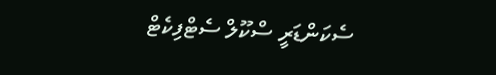ސެކަންޑަރީ ސްކޫލް ސެޓްފިކެޓް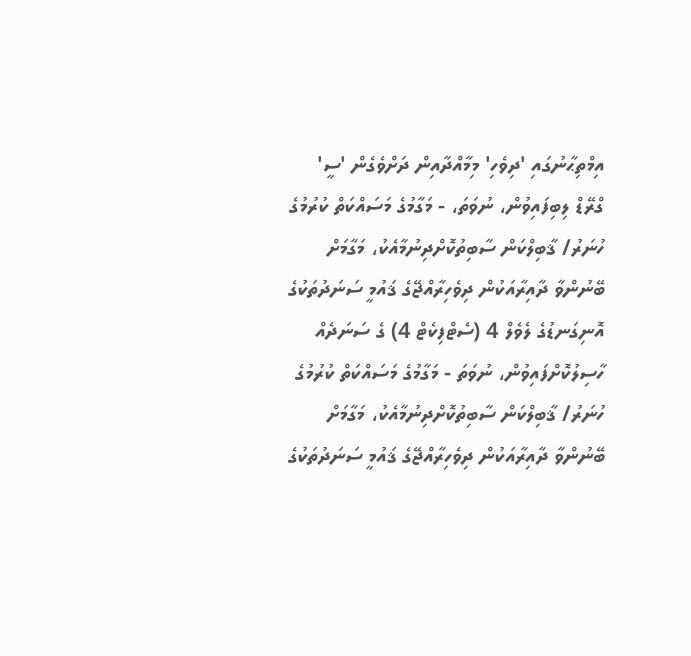އިމްތިޙާނުގައި 'ދިވެހި' މިމާއްދާއިން ދަށްވެގެން 'ސީ' ގްރޭޑް ލިބިފައިވުން، ނުވަތަ، - މަގާމުގެ މަސައްކަތް ކުރުމުގެ ހުނަރު/ ޤާބިލްކަން ސާބިތުކޮށްދިނުމާއެކު، މަގާމަށް ބޭނުންވާ ދާއިރާއަކުން ދިވެހިރާއްޖޭގެ ޤައުމީ ސަނަދުތަކުގެ އޮނިގަނޑުގެ ލެވެލް 4 (ސެޓްފިކެޓް 4) ގެ ސަނަދެއް ހާސިލުކޮށްފައިވުން، ނުވަތަ - މަގާމުގެ މަސައްކަތް ކުރުމުގެ ހުނަރު/ ޤާބިލްކަން ސާބިތުކޮށްދިނުމާއެކު، މަގާމަށް ބޭނުންވާ ދާއިރާއަކުން ދިވެހިރާއްޖޭގެ ޤައުމީ ސަނަދުތަކުގެ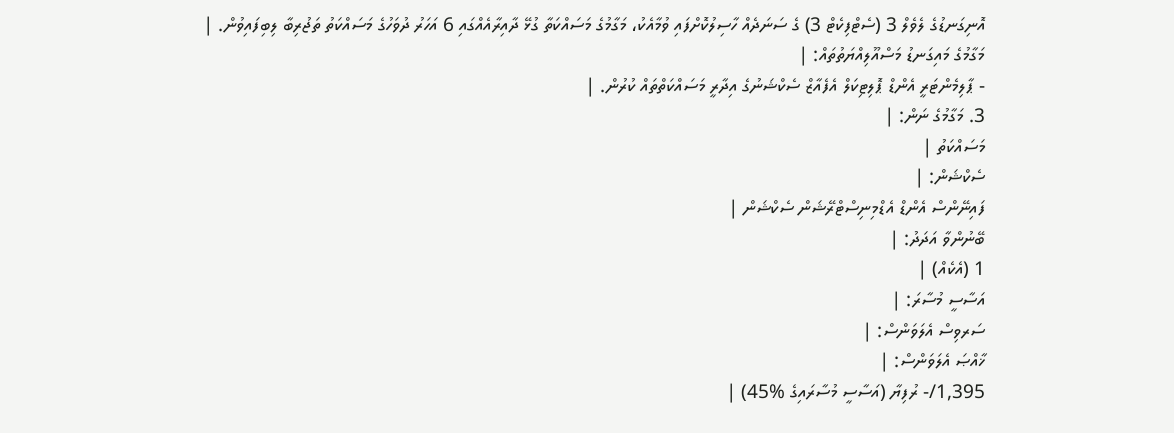އޮނިގަނޑުގެ ލެވެލް 3 (ސެޓްފިކެޓް 3) ގެ ސަނަދެއް ހާސިލުކޮށްފައި ވުމާއެކު، މަގާމުގެ މަސައްކަތާ ގުޅޭ ދާއިރާއެއްގައި 6 އަހަރު ދުވަހުގެ މަސައްކަތު ތަޖުރިބާ ލިބިފައިވުން. |
މަގާމުގެ މައިގަނޑު މަސްއޫލިއްޔަތުތައް: |
- ޕާލިމެންޓަރީ އެންޑް ޕޮލިޓިކަލް އެފެއާޒް ސެކްޝަނުގެ އިދާރީ މަސައްކަތްތައް ކުރުން. |
3. މަގާމުގެ ނަން: |
މަސައްކަތު |
ސެކްޝަން: |
ފައިނޭންސް އެންޑް އެޑްމިނިސްޓްރޭޝަން ސެކްޝަން |
ބޭނުންވާ އަދަދު: |
1 (އެކެއް) |
އަސާސީ މުސާރަ: |
ސަރވިސް އެލަވަންސް: |
ޚާއްޞަ އެލަވަންސް: |
1,395/- ރުފިޔާ (އަސާސީ މުސާރައިގެ %45) |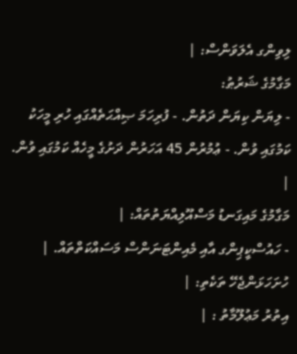ލިވިންގ އެލަވަންސް: |
މަގާމުގެ ޝަރުޠު:
- ލިޔަން ކިޔަން ދަތުން. - ފުރިހަމަ ޞިއްޙަތެއްގައި ހުރި މީހަކު ކަމުގައި ވުން. - ޢުމުރުން 45 އަހަރުން ދަށުގެ މީހެއް ކަމުގައި ވުން. |
މަގާމުގެ މައިގަނޑު މަސްއޫލިއްޔަތުތައް: |
- ހައުސްކީޕިންގ އާއި މެއިންޓަނަންސް މަސައްކަތްތައް. |
ހުށަހަޅަންޖެހޭ ތަކެތި: |
އިތުރު މަޢުލޫމާތު : |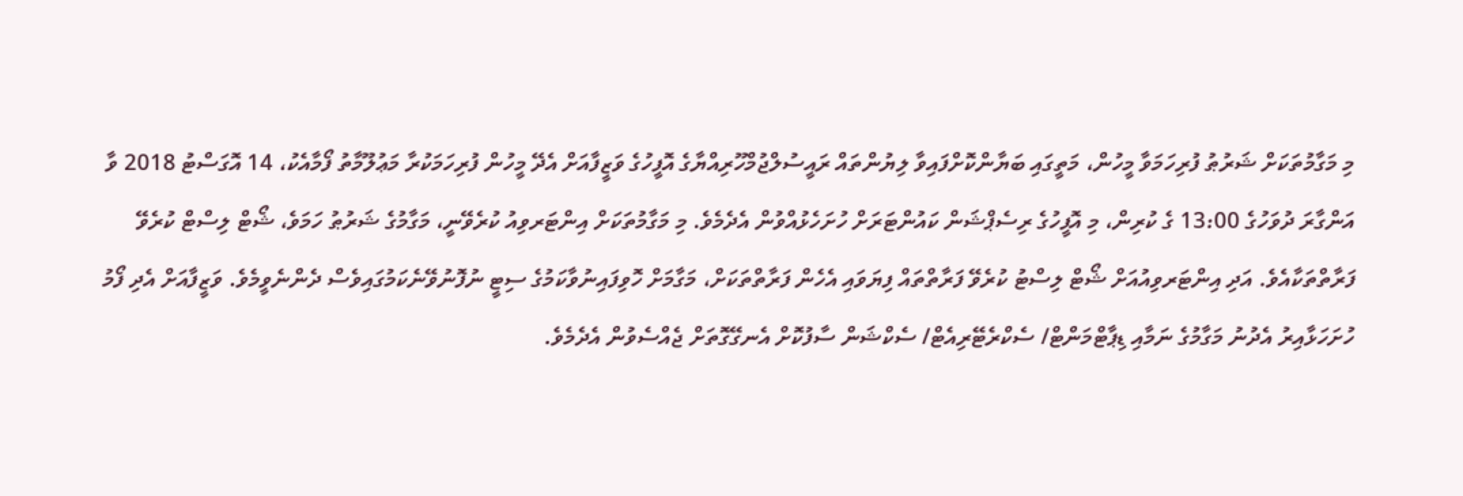މި މަގާމުތަކަށް ޝަރުޠު ފުރިހަމަވާ މީހުން، މަތީގައި ބަޔާންކޮށްފައިވާ ލިޔުންތައް ރައީސުލްޖުމްހޫރިއްޔާގެ އޮފީހުގެ ވަޒީފާއަށް އެދޭ މީހުން ފުރިހަމަކުރާ މަޢުލޫމާތު ފޯމާއެކު، 14 އޮގަސްޓު 2018 ވާ އަންގާރަ ދުވަހުގެ 13:00 ގެ ކުރިން، މި އޮފީހުގެ ރިސެޕްޝަން ކައުންޓަރަށް ހުށަހެޅުއްވުން އެދެމެވެ. މި މަގާމުތަކަށް އިންޓަރވިއު ކުރެވޭނީ، މަގާމުގެ ޝަރުޠު ހަމަވެ، ޝޯޓް ލިސްޓް ކުރެވޭ ފަރާތްތަކާއެވެ. އަދި އިންޓަރވިއުއަށް ޝޯޓް ލިސްޓު ކުރެވޭ ފަރާތްތައް ފިޔަވައި އެހެން ފަރާތްތަކަށް، މަގާމަށް ހޮވިފައިނުވާކަމުގެ ސިޓީ ނުފޮނުވޭނެކަމުގައިވެސް ދެންނެވީމެވެ. ވަޒީފާއަށް އެދި ފޯމު ހުށަހަޅާއިރު އެދުނު މަގާމުގެ ނަމާއި ޑިޕާޓްމަންޓް/ ސެކްރެޓޭރިއެޓް/ ސެކްޝަން ސާފުކޮށް އެނގޭގޮތަށް ޖެއްސެވުން އެދެމެވެ.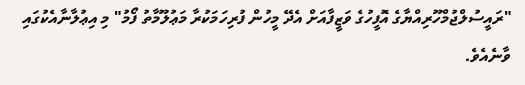"ރައީސުލްޖުމްހޫރިއްޔާގެ އޮފީހުގެ ވަޒީފާއަށް އެދޭ މީހުން ފުރިހަމަކުރާ މަޢުލޫމާތު ފޯމު" މި އިޢުލާނާއެކުގައި ވާނެއެވެ.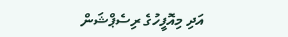އަދި މިއޮފީހުގެ ރިސެޕްޝަން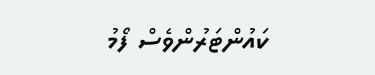ކައުންޓަރުންވެސް ފޯމު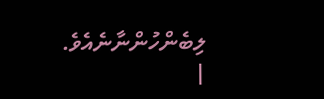ލިބެންހުންނާނެއެވެ. |